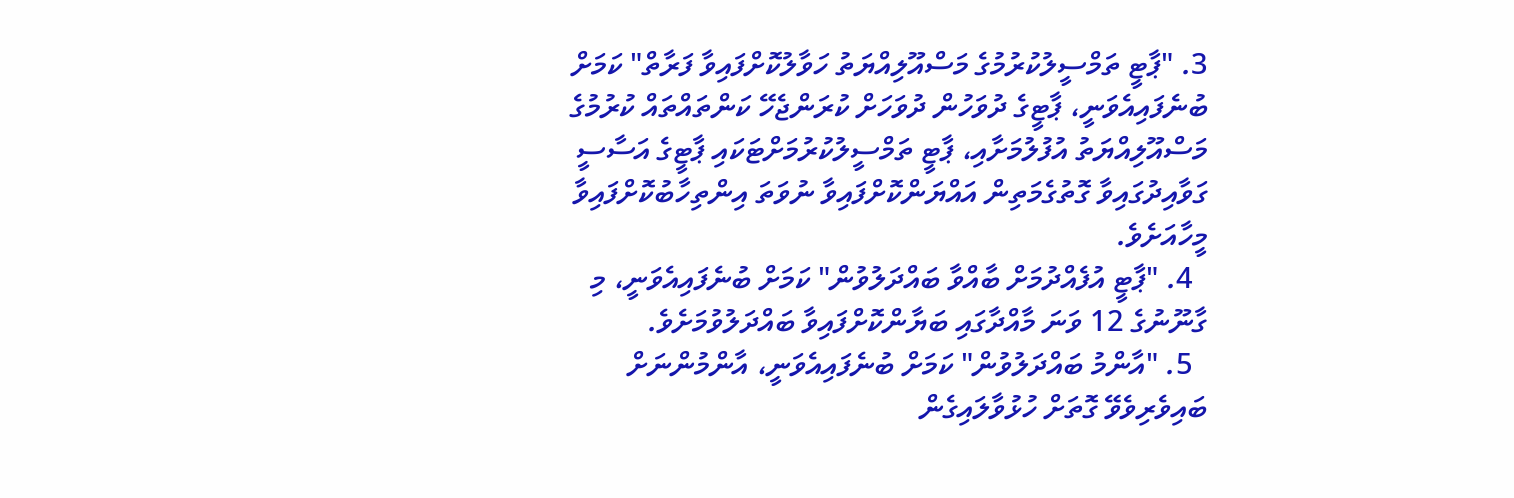3. "ޕާޓީ ތަމްސީލުކުރުމުގެ މަސްއޫލިއްޔަތު ހަވާލުކޮށްފައިވާ ފަރާތް" ކަމަށް ބުނެފައިއެވަނީ، ޕާޓީގެ ދުވަހުން ދުވަހަށް ކުރަންޖެހޭ ކަންތައްތައް ކުރުމުގެ މަސްއޫލިއްޔަތު އުފުލުމަށާއި، ޕާޓީ ތަމްސީލުކުރުމަށްޓަކައި ޕާޓީގެ އަސާސީ ގަވާއިދުގައިވާ ގޮތުގެމަތިން އައްޔަންކޮށްފައިވާ ނުވަތަ އިންތިހާބުކޮށްފައިވާ މީހާއަށެވެ.
  4. "ޕާޓީ އުފެއްދުމަށް ބާއްވާ ބައްދަލުވުން" ކަމަށް ބުނެފައިއެވަނީ، މި ގާނޫނުގެ 12 ވަނަ މާއްދާގައި ބަޔާންކޮށްފައިވާ ބައްދަލުވުމަށެވެ.
  5. "އާންމު ބައްދަލުވުން" ކަމަށް ބުނެފައިއެވަނީ، އާންމުންނަށް ބައިވެރިވެވޭ ގޮތަށް ހުޅުވާލައިގެން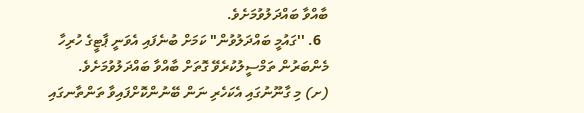ބާއްވާ ބައްދަލުވުމަށެވެ.
  6. ''ގައުމީ ބައްދަލުވުން" ކަމަށް ބުނެފައި އެވަނީ ޕާޓީގެ ހުރިހާ މެންބަރުން ތަމްސީލުކުރެވޭ ގޮތަށް ބާއްވާ ބައްދަލުވުމަށެވެ.
(ށ) މި ގާނޫނުގައި އެކަހެރި ނަން ބޭނުންކޮށްފައިވާ ތަންތާނގައި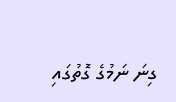ގިނަ ނަމުގެ ގޮތުގައި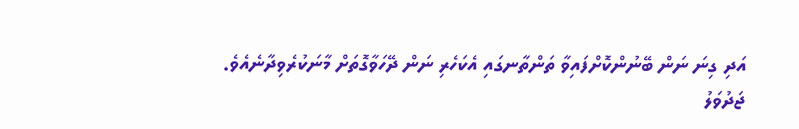އަދި ގިނަ ނަން ބޭނުންކޮށްފައިވާ ތަންތާނގައި އެކަހެރި ނަން ދޭހަވާގޮތަށް މާނަކުރެވިދާނެއެވެ.
ޖަދުވަލު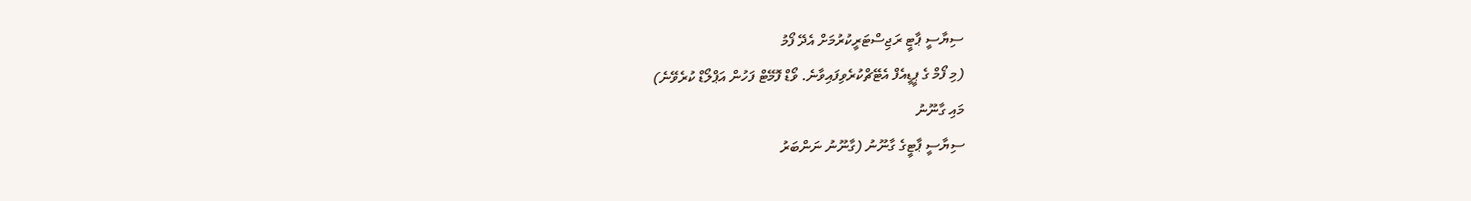ސިޔާސީ ޕާޓީ ރަޖިސްޓަރީކުރުމަށް އެދޭ ފޯމު
(މި ފޯމް ގެ ޕީޑީއެފް އެޓޭޗްކުރެވިފައިވާނެ. ވޯޑް ފޮމޭޓް ފަހުން އަޕްލޯޑް ކުރެވޭނެ)
މައި ގާނޫނު
ސިޔާސީ ޕާޓީގެ ގާނޫނު (ގާނޫނު ނަންބަރު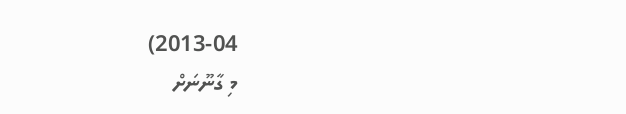2013-04)
މި ގާނޫނަށް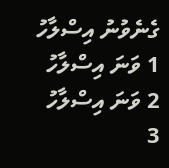ގެނެވުނު އިސްލާހު
1 ވަނަ އިސްލާހު
2 ވަނަ އިސްލާހު
3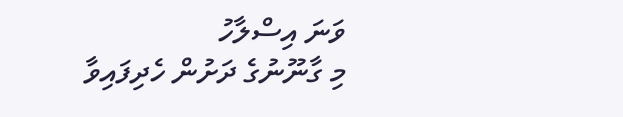ވަނަ އިސްލާހު
މި ގާނޫނުގެ ދަށުން ހެދިފައިވާ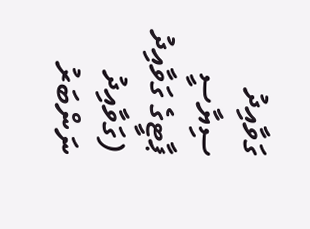ގަވާއިދު
ސިޔާސީ ޕާޓީގެ ގަވާއިދު (ގަވާއިދު ނަންބަރު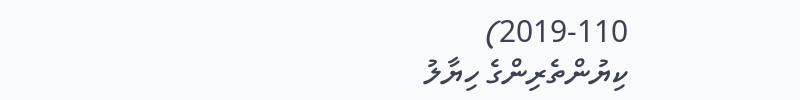2019-110)
ކިޔުންތެރިންގެ ހިޔާލު